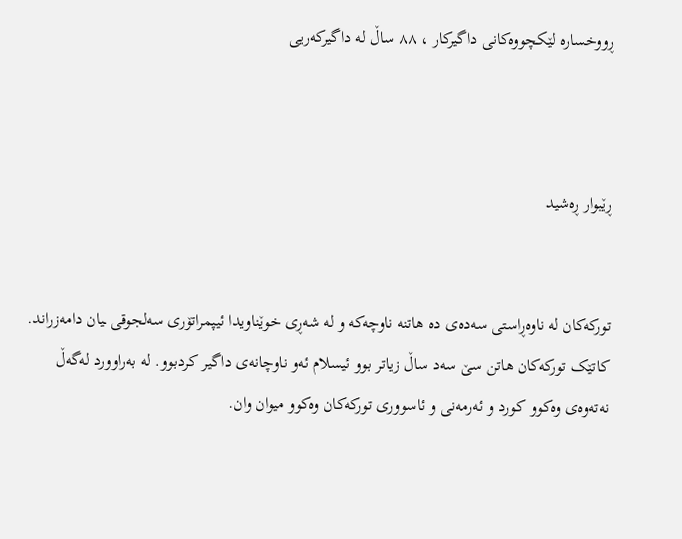ڕووخسارە لێکچووەکانی داگیرکار ، ٨٨ ساڵ لە داگیرکەریی



ڕێبوار ڕەشید


تورکەکان لە ناوەڕاستی سەدەی دە هاتنە ناوچەکە و لە شەڕی خوێناویدا ئیپمراتۆری سەلجوقی ـیان دامەزراند. کاتێک تورکەکان هاتن سێ سەد ساڵ زیاتر بوو ئیسلام ئەو ناوچانەی داگیر کردبوو. لە بەراوورد لەگەڵ نەتەوەی وەکوو کورد و ئەرمەنی و ئاسووری تورکەکان وەکوو میوان وان.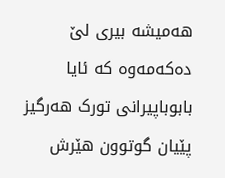هەمیشە بیری لێ دەکەمەوە کە ئایا بابوباپیرانی تورک هەرگیز پێیان گوتوون هێرش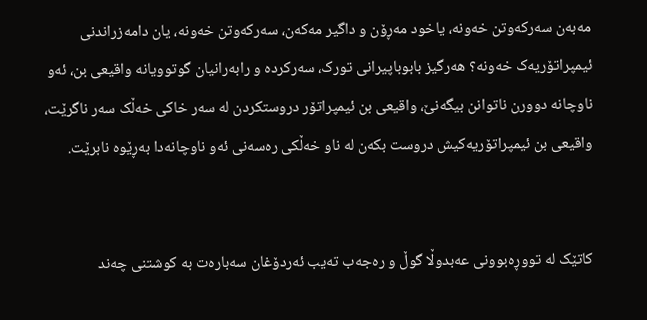مەبەن سەرکەوتن خەونە، یاخود مەڕۆن و داگیر مەکەن، سەرکەوتن خەونە، یان دامەزراندنی ئیمپراتۆریەک خەونە؟ هەرگیز بابوباپیرانی تورک، سەرکردە و رابەرانیان گوتوویانە واقیعی بن، ئەو ناوچانە دوورن ناتوانن بیگەنێ، واقیعی بن ئیمپراتۆر دروستکردن لە سەر خاکی خەڵک سەر ناگرێت، واقیعی بن ئیمپراتۆریەکیش دروست بکەن لە ناو خەڵکی رەسەنی ئەو ناوچانەدا بەڕێوە نابرێت.


کاتێک لە تووڕەبوونی عەبدوڵا گوڵ و رەجەب تەیب ئەردۆغان سەبارەت بە کوشتنی چەند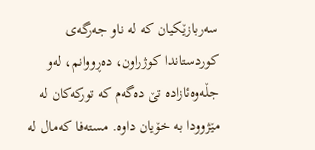سەربازێکیان کە لە ناو جەرگەی کوردستاندا کوژراون، دەڕووانم، لەو جڵەوەئازادە تێ دەگەم کە تورکەکان لە مێژوودا بە خۆیان داوە. مستەفا کەمال لە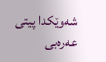شەوێکدا پیتی عەرەبی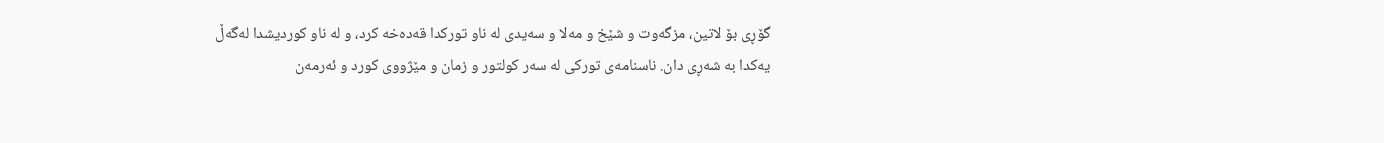گۆڕی بۆ لاتین، مزگەوت و شێخ و مەلا و سەیدی لە ناو تورکدا قەدەخە کرد، و لە ناو کوردیشدا لەگەڵ یەکدا بە شەڕی دان. ناسنامەی تورکی لە سەر کولتور و زمان و مێژووی کورد و ئەرمەن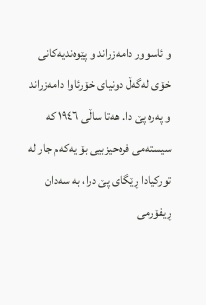و ئاسوور دامەزراند و پێوەندیەکانی خۆی لەگەڵ دونیای خۆرئاوا دامەزراند و پەرە پێ دا. هەتا ساڵی ١٩٤٦ کە سیستەمی فرەحیزبیی بۆ یەکەم جار لە تورکیادا ڕێگای پێ درا، بە سەدان ڕیفۆرمی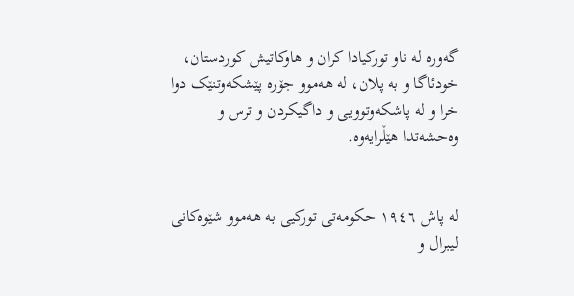گەورە لە ناو تورکیادا کران و هاوکاتیش کوردستان، خودئاگا و بە پلان، لە هەموو جۆرە پێشکەوتنێک دوا خرا و لە پاشکەوتوویی و داگیکردن و ترس و وەحشەتدا هێڵرایەوە.


لە پاش ١٩٤٦ حکومەتی تورکیی بە هەموو شێوەکانی لیبرال و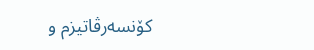کۆنسەرڤاتیزم و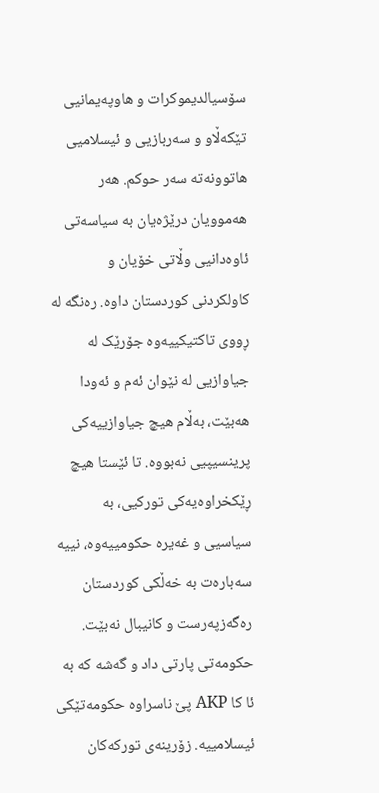سۆسیالدیموکرات و هاوپەیمانیی تێکەڵاو و سەربازیی و ئیسلامیی هاتوونەتە سەر حوکم. هەر هەموویان درێژەیان بە سیاسەتی ئاوەدانیی وڵاتی خۆیان و کاولکردنی کوردستان داوە. رەنگە لە ڕووی تاکتیکییەوە جۆرێک لە جیاوازیی لە نێوان ئەم و ئەودا هەبێت، بەڵام هیچ جیاوازییەکی پرینسیپیی نەبووە. تا ئێستا هیچ ڕێکخراوەیەکی تورکیی، بە سیاسیی و غەیرە حکومییەوە، نییە سەبارەت بە خەڵکی کوردستان رەگەزپەرست و کانیبال نەبێت.
حکومەتی پارتی داد و گەشە کە بە ئا کا AKP پێ ناسراوە حکومەتێکی ئیسلامییە. زۆرینەی تورکەکان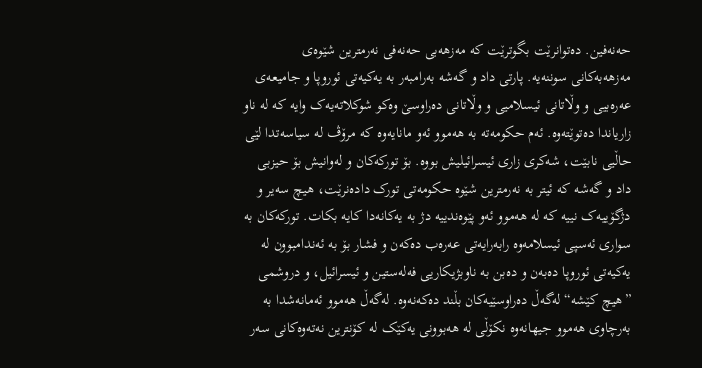حەنەفین. دەتوانرێت بگوترێت کە مەزهەبی حەنەفی نەرمترین شێوەی مەزهەبەکانی سوننەیە. پارتی داد و گەشە بەرامبەر بە یەکیەتی ئوروپا و جامیعەی عەرەبیی و وڵاتانی ئیسلامیی و وڵاتانی دەراوسێ وەکو شوکلاتەیەک وایە کە لە ناو زاریاندا دەتوێتەوە. ئەم حکومەتە بە هەموو ئەو مانایەوە کە مرۆڤ لە سیاسەتدا لێی حاڵیی نابێت، شەکری زاری ئیسرائیلیش بووە. بۆ تورکەکان و لەوانیش بۆ حیزبی داد و گەشە کە ئیتر بە نەرمترین شێوە حکومەتی تورک دادەنرێت، هیچ سەیر و دژگۆییەک نییە کە لە هەموو ئەو پێوەندییە دژ بە یەکانەدا کایە بکات. تورکەکان بە سواری ئەسپی ئیسلامەوە رابەرایەتی عەرەب دەکەن و فشار بۆ بە ئەندامبوون لە یەکیەتی ئوروپا دەبەن و دەبن بە ناوبژیکاریی فەلەستین و ئیسرائیل، و دروشمی ”هیچ کێشە“ لەگەڵ دەراوسێیەکان بڵند دەکەنەوە. لەگەڵ هەموو ئەمانەشدا بە بەرچاوی هەموو جیهانەوە نکۆڵی لە هەبوونی یەکێک لە کۆنترین نەتەوەکانی سەر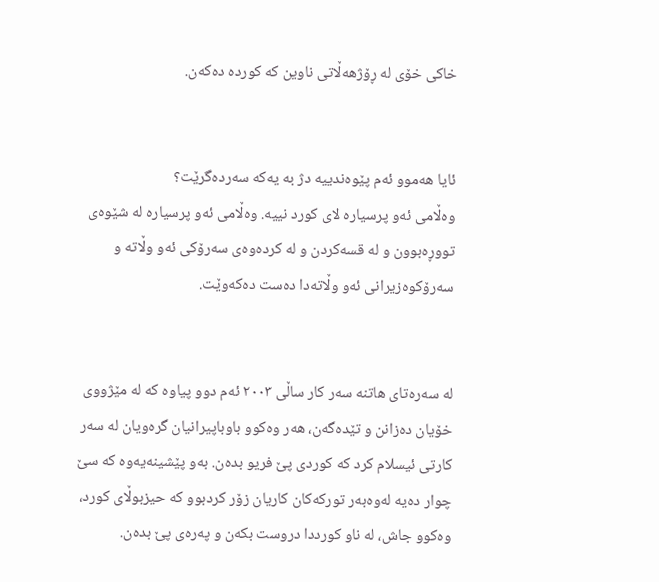خاکی خۆی لە ڕۆژهەڵاتی ناوین کە کوردە دەکەن.


ئایا هەموو ئەم پێوەندییە دژ بە یەکە سەردەگرێت؟
وەڵامی ئەو پرسیارە لای کورد نییە. وەڵامی ئەو پرسیارە لە شێوەی تووڕەبوون و لە قسەکردن و لە کردەوەی سەرۆکی ئەو وڵاتە و سەرۆکوەزیرانی ئەو وڵاتەدا دەست دەکەوێت.


لە سەرەتای هاتنە سەر کار ساڵی ٢٠٠٣ ئەم دوو پیاوە کە لە مێژووی خۆیان دەزانن و تێدەگەن، هەر وەکوو باوباپیرانیان گرەویان لە سەر کارتی ئیسلام کرد کە کوردی پێ فریو بدەن. بەو پێشینەیەوە کە سێ چوار دەیە لەوەبەر تورکەکان کاریان زۆر کردبوو کە حیزبوڵای کورد، وەکوو جاش، لە ناو کورددا دروست بکەن و پەرەی پێ بدەن.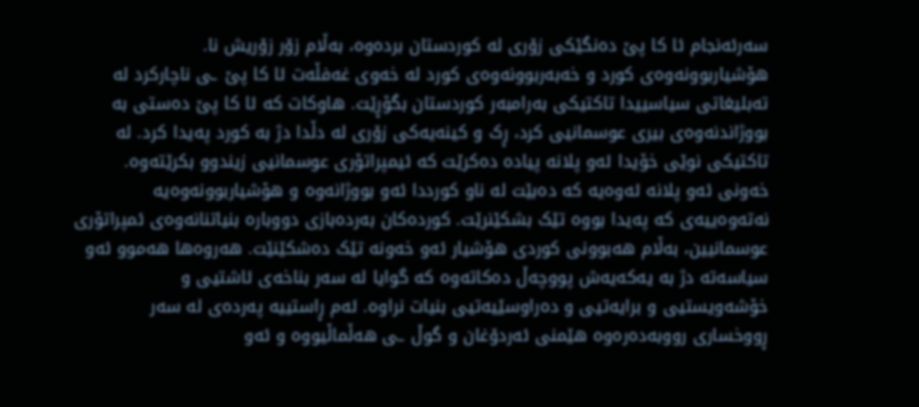سەرئەنجام ئا کا پێ دەنگێکی زۆری لە کوردستان بردەوە، بەڵام زۆر زۆریش نا.
هۆشیاربوونەوەی کورد و خەبەربوونەوەی کورد لە خەوی غەفڵەت ئا کا پێ ـی ناچارکرد لە تەبلیغاتی سیاسییدا تاکتیکی بەرامبەر کوردستان بگۆڕێت. هاوکات کە ئا کا پێ دەستی بە بووژاندنەوەی بیری عوسمانیی کرد، ڕک و کینەیەکی زۆری لە دڵدا دژ بە کورد پەیدا کرد. لە تاکتیکی نوێی خۆیدا ئەو پلانە پیادە دەکرێت کە ئیمپراتۆری عوسمانیی زیندوو بکرێتەوە. خەونی ئەو پلانە ئەوەیە کە دەبێت لە ناو کورددا ئەو بووژانەوە و هۆشیاربوونەوەیە نەتەوەییەی کە پەیدا بووە تێک بشکێنرێت. کوردەکان بەردەبازی دووبارە بنیاتنانەوەی ئمپراتۆری عوسمانیین، بەڵام هەبوونی کوردی هۆشیار ئەو خەونە تێک دەشکێنێت. هەروەها هەموو ئەو سیاسەتە دژ بە یەکەیەش پووچەڵ دەکاتەوە کە گوایا لە سەر بناخەی ئاشتیی و خۆشەویستیی و برایەتیی و دەراوسێیەتیی بنیات نراوە. ئەم ڕاستییە پەردەی لە سەر ڕووخساری رووبەدەرەوە هێمنی ئەردۆغان و گوڵ ـی هەڵماڵیووە و ئەو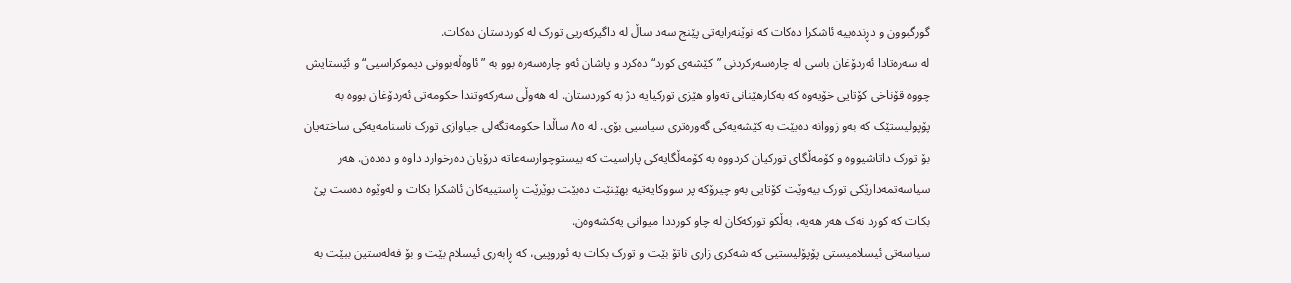گورگبوون و دڕندەییە ئاشکرا دەکات کە نوێنەرایەتی پێنج سەد ساڵ لە داگیرکەریی تورک لە کوردستان دەکات.
لە سەرەتادا ئەردۆغان باسی لە چارەسەرکردنی ”کێشەی کورد“ دەکرد و پاشان ئەو چارەسەرە بوو بە ”ئاوەڵەبوونی دیموکراسیی“ و ئێستایش چووە قۆناخی کۆتایی خۆیەوە کە بەکارهێنانی تەواو هێزی تورکیایە دژ بە کوردستان. لە هەوڵی سەرکەوتندا حکومەتی ئەردۆغان بووە بە پۆپولیستێک کە بەو زووانە دەبێت بە کێشەیەکی گەورەتری سیاسیی بۆی. لە ٨٥ ساڵدا حکومەتگەلی جیاوازی تورک ناسنامەیەکی ساختەیان بۆ تورک داتاشیووە و کۆمەڵگای تورکیان کردووە بە کۆمەڵگایەکی پاراسیت کە بیستوچوارسەعاتە درۆیان دەرخوارد داوە و دەدەن. هەر سیاسەتمەدارێکی تورک بیەوێت کۆتایی بەو چیرۆکە پر سووکایەتیە بهێنێت دەبێت بوێرێت ڕاستییەکان ئاشکرا بکات و لەوێوە دەست پێ بکات کە کورد نەک هەر هەیە، بەڵکو تورکەکان لە چاو کورددا میوانی یەکشەوەن.
سیاسەتی ئیسلامیستی پۆپۆلیستیی کە شەکری زاری ناتۆ بێت و تورک بکات بە ئوروپیی، کە ڕابەری ئیسلام بێت و بۆ فەلەستین ببێت بە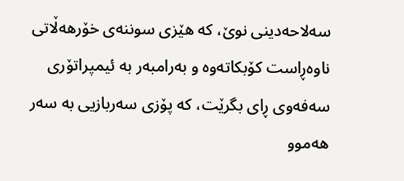سەلاحەدینی نوێ، کە هێزی سوننەی خۆرهەڵاتی ناوەڕاست کۆبکاتەوە و بەرامبەر بە ئیمپراتۆری سەفەوی ڕای بگرێت، کە پۆزی سەربازیی بە سەر هەموو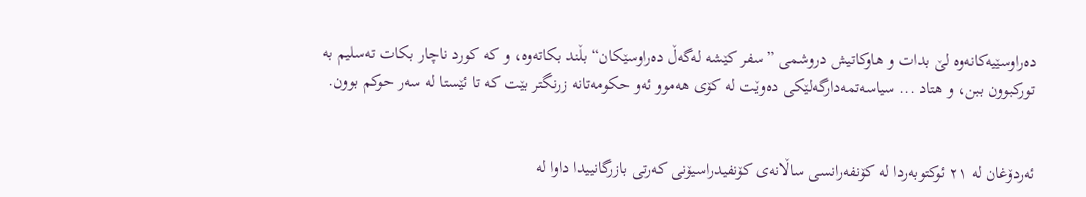دەراوسێیەکانەوە لێ بدات و هاوکاتیش دروشمی ”سفر کێشە لەگەڵ دەراوسێکان“ بڵند بکاتەوە، و کە کورد ناچار بکات تەسلیم بە تورکبوون ببن، و هتاد ... سیاسەتمەدارگەلێکی دەوێت لە کۆی هەموو ئەو حکومەتانە زرنگتر بێت کە تا ئێستا لە سەر حوکم بوون.


ئەردۆغان لە ٢١ ئوکتوبەردا لە کۆنفەرانسی ساڵانەی کۆنفیدراسیۆنی کەرتی بازرگانییدا داوا لە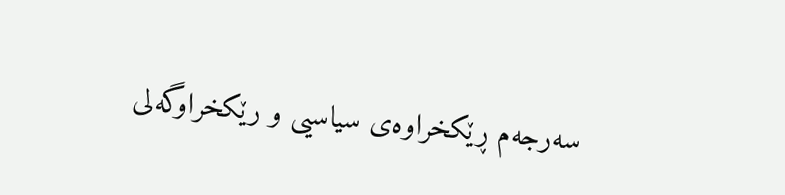سەرجەم ڕێکخراوەی سیاسیی و رێکخراوگەلی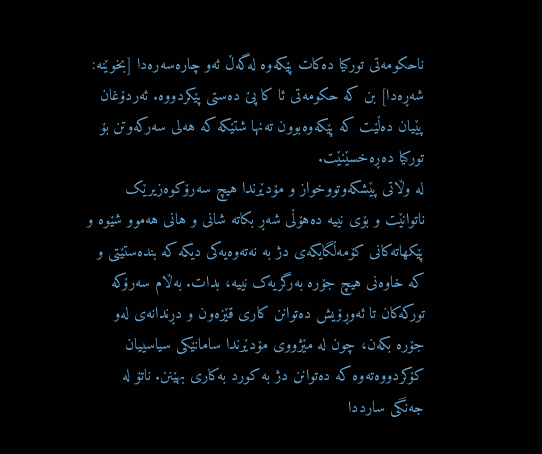ناحکومەتی تورکیا دەکات پێکەوە لەگەڵ ئەو چارەسەرەدا [بخوێنە: شەڕەدا] بن کە حکومەتی ئا کا پێ دەستی پێکردووە. ئەردۆغان پێیان دەڵێت کە پێکەوەبوون تەنها شتێکە کە هەلی سەرکەوتن بۆ تورکیا دەڕەخسێنێت.
لە وڵاتی پێشکەوتووخواز و مۆدێرندا هیچ سەرۆکوەزیرێک ناتوانێت و بۆی نییە دەهۆڵی شەڕ بکاتە شانی و هانی هەموو شێوە و پێکهاتەکانی کۆمەڵگایکەی دژ بە نەتەوەیەکی دیکە کە بندەستێتی و کە خاوەنی هیچ جۆرە بەرگریەک نییە، بدات. بەڵام سەرۆکە تورکەکان تا ئەوڕۆیش دەتوانن کاری قێزەون و دڕندانەی لەو جۆرە بکەن، چون لە مێژووی مۆدێرندا سامانێکی سیاسییان کۆکردووەتەوە کە دەتوانن دژ بە کورد بەکاری بهێنن. ناتۆ لە جەنگی سارددا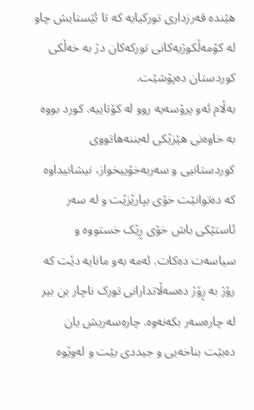هێندە قەرزداری تورکیایە کە تا ئێستایش چاو لە کۆمەڵکوژیەکانی تورکەکان دژ بە خەڵکی کوردستان دەپۆشێت.
بەڵام ئەو پرۆسەیە روو لە کۆتاییە. کورد بووە بە خاوەنی هێزێکی لەبننەهاتووی کوردستانیی و سەربەخۆییخواز، نیشانیداوە کە دەتوانێت خۆی بپارێزێت و لە سەر ئاستێکی باش خۆی ڕێک خستووە و سیاسەت دەکات. ئەمە بەو مانایە دێت کە رۆژ بە ڕۆژ دەسەڵاتدارانی تورک ناچار بن بیر لە چارەسەر بکەنەوە. چارەسەریش یان دەبێت بناخەیی و جیددی بێت و لەوێوە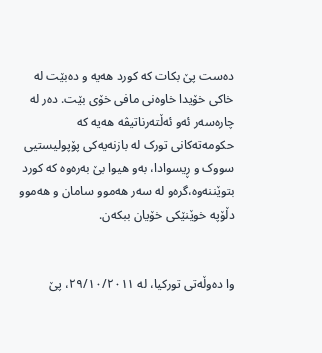دەست پێ بکات کە کورد هەیە و دەبێت لە خاکی خۆیدا خاوەنی مافی خۆی بێت. دەر لە چارەسەر ئەو ئەڵتەرناتیڤە هەیە کە حکومەتەکانی تورک لە بازنەیەکی پۆپولیستیی سووک و ڕیسوادا، بەو هیوا بێ بەرەوە کە کورد بتوێننەوە،گرەو لە سەر هەموو سامان و هەموو دڵۆپە خوێنێکی خۆیان ببکەن.


وا دەوڵەتی تورکیا، لە ٢٩/١٠/٢٠١١، پێ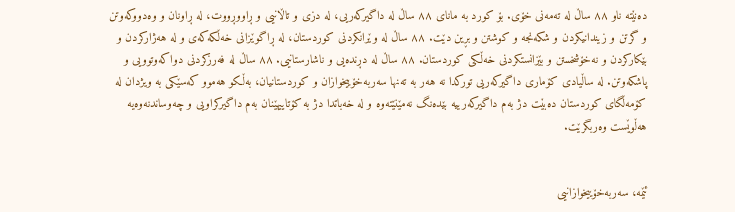دەنێتە ناو ٨٨ ساڵ لە تەمەنی خۆی. بۆ کورد بە مانای ٨٨ ساڵ لە داگیرکەریی، لە دزی و تاڵانیی و ڕاووڕووت، لە ڕاونان و وەدووکەوتن و گرتن و زیندانیکردن و شکەنجە و کوشتن و بڕین دێت. ٨٨ ساڵ لە وێرانکردنی کوردستان، لە ڕاگوێزانی خەڵکەکەی و لە هەژارکردن و بێکارکردن و نەخۆشخستن و بێزانستکردنی خەڵکی کوردستان. ٨٨ ساڵ لە دڕندەیی و ناشارستانیی. ٨٨ ساڵ لە فەرزکردنی دواکەوتوویی و پاشکەوتن. لە ساڵیادی کۆماری داگیرکەریی تورکدا نە هەر بە تەنها سەربەخۆییخوازان و کوردستانیان، بەڵکو هەموو کەسێکی بە ویژدان لە کۆمەڵگای کوردستان دەبێت دژ بەم داگیرکەرییە بێدەنگ نەمێنێتەوە و لە خەباتدا دژ بە کۆتاییهێنان بەم داگیرکراویی و چەوساندنەوەیە هەڵوێست وەربگرێت.


ئێمە، سەربەخۆییخوازانیی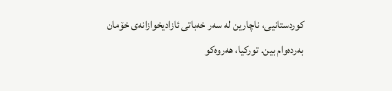کوردستانیی، ناچارین لە سەر خەباتی ئازادیخوازانەی خۆمان بەردەوام بین. تورکیا، هەروەکو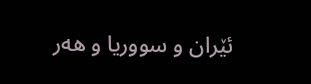ئێران و سووریا و هەر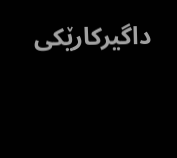داگیرکارێکی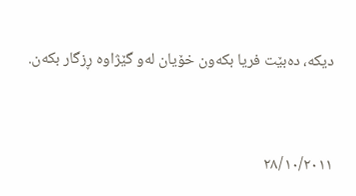دیکە، دەبێت فریا بکەون خۆیان لەو گێژاوە ڕزگار بکەن.


٢٨/١٠/٢٠١١